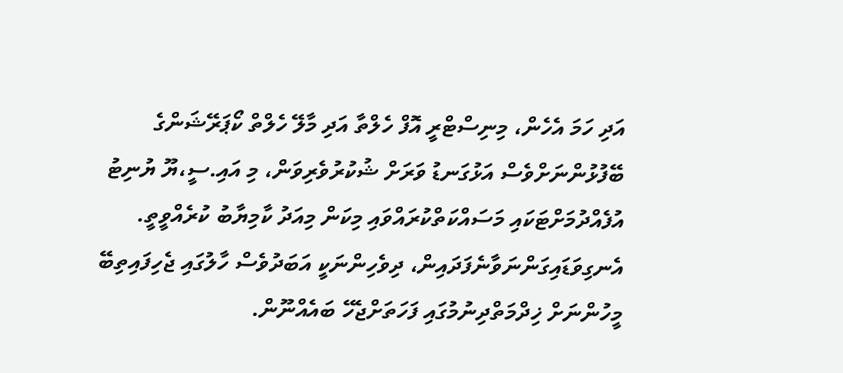އަދި ހަމަ އެހެން، މިނިސްޓްރީ އޮފް ހެލްތާ އަދި މާލޭ ހެލްތް ކޯޕަރޭޝަންގެ ބޭފުޅުންނަށްވެސް އަޅުގަނޑު ވަރަށް ޝުކުރުވެރިވަން، މި އައި.ސީ،ޔޫ ޔުނިޓު އުފެއްދުމަށްޓަކައި މަސައްކަތްކުރައްވައި މިކަން މިއަދު ކާމިޔާބު ކުރެއްވީތީ.
އެނގިވަޑައިގަންނަވާނެފަދައިން، ދިވެހިންނަކީ އަބަދުވެސް ހާލުގައި ޖެހިފައިތިބޭ މީހުންނަށް ޚިދްމަތްދިނުމުގައި ފަހަތަށްޖެހޭ ބައެއްނޫން.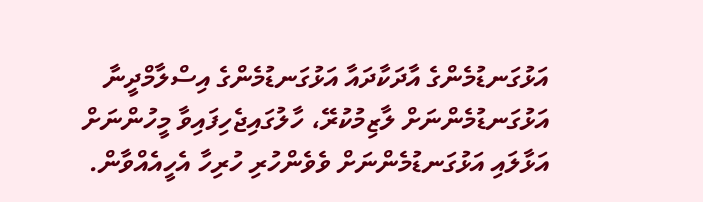އަޅުގަނޑުމެންގެ އާދަކާދައާ އަޅުގަނޑުމެންގެ އިސްލާމްދީނާ އަޅުގަނޑުމެންނަށް ލާޒިމުކުރޭ، ހާލުގައިޖެހިފައިވާ މީހުންނަށް އަޅާލައި އަޅުގަނޑުމެންނަށް ވެވެންހުރި ހުރިހާ އެހީއެއްވާން.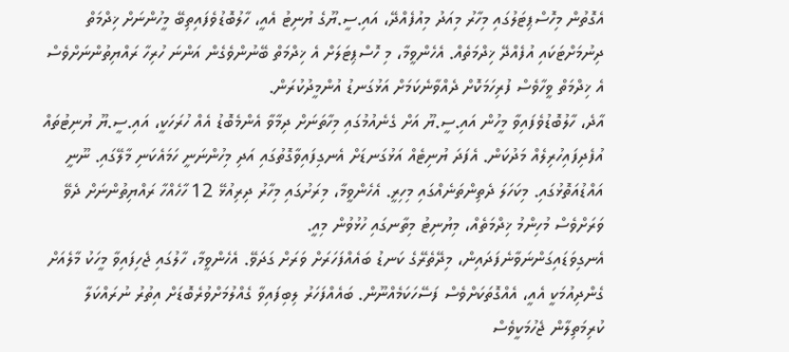އެގޮތުން މިހޮސްޕިޓަލުގައި މިހާރު މިއަދު މިއުފެއްދޭ، އައި.ސީ.ޔޫގެ ޔުނިޓު އެއީ، ހާލުބޮޑުވެފައިތިބޭ މީހުންނަށް ޚިދްމަތް ދިނުމަށްޓަކައި އުފެއްދޭ ޚިދްމަތެއް. އެހެންވީމާ، މި ހޮސްޕިޓަލަށް އެ ޚިދްމަތް ބޭނުންވެގެން އަންނަ ހުރިހާ ރައްޔިތުންނަށްވެސް އެ ޚިދްމަތް ވީހާވެސް ފުރިހަމަކޮށް ދެއްވާނެކަމަށް އަޅުގަނޑު އުންމީދުކުރަން.
އާދެ، ހާލުބޮޑުވެފައިވާ މީހުން އައި.ސީ.ޔޫ އަށް ގެނެއުމުގައި މިހާތަނަށް ދިމާވާ އެންމެބޮޑު އެއް ހުރަހަކީ، އައި.ސީ.ޔޫ ޔުނިޓުތައް އުފެދިފައިހުރިލެއް މަދުކަން. އެފަދަ ޔުނިޓެއް އަޅުގަނޑަށް އެނގިފައިވާގޮތުގައި އަދި މިހުންނަނީ ހަމައެކަނި މާލޭގައި. ނޫނީ އައްޑުއަތޮޅުގައި. މިކަހަލަ ދެތިންތަނެއްގައި މިހިރީ. އެހެންވީމާ، މިރަށުގައި މިހާރު ދިރިއުޅޭ 12 ހާހެއްހާ ރައްޔިތުންނަށް ދެވޭ ވަރަށްވެސް މުހިންމު ޚިދްމަތެއް، މިޔުނިޓު މިތާނގައި ހުޅުވުން މިއީ.
އެނގިވަޑައިގަންނަވާނެފަދައިން، މިދޭތެރޭގެ ކަނޑު ބައެއްފަހަރަށް ވަރަށް ގަދަވޭ. އެހެންވީމާ، ހާލުގައި ޖެހިފައިވާ މީހަކު މާލެއަށް ގެންދިއުމަކީ އެއީ، އެއްގޮތަކަށްވެސް ފަސޭހަކަމެއްނޫން. ބައެއްފަހަރު ލިބިފައިވާ ގެއްލުމަށްވުރެބޮޑަށް އިތުރު ނުރައްކަލާ ކުރިމަތިލާން ޖެހުމަކީވެސް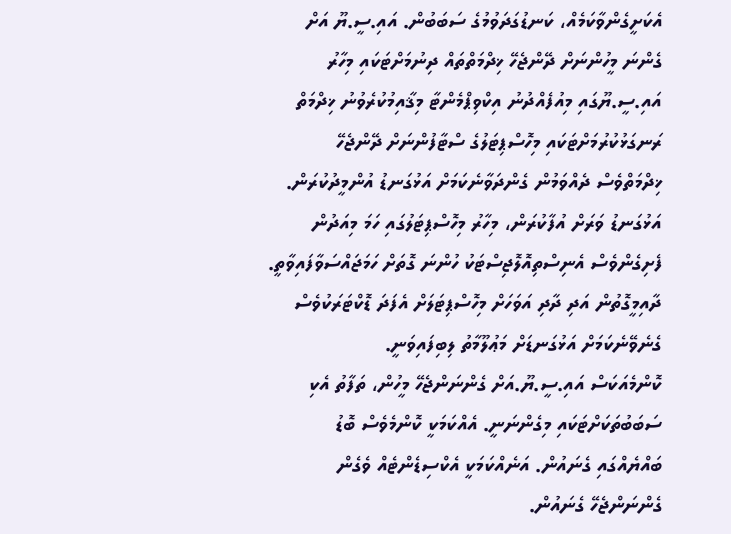އެކަށީގެންވާކަމެއް، ކަނޑުގަދަވުމުގެ ސަބަބުން. އައި.ސީ.ޔޫ އަށް ގެންނަ މީހުންނަށް ދޭންޖެހޭ ޚިދްމަތްތައް ދިނުމަށްޓަކައި މިހާރު އައި.ސީ.ޔޫގައި މިއުފެއްދުނު އިކްވިޕްމެންޓާ މިޤާއިމުކުރެވުނު ޚިދްމަތް ރަނގަޅުކުރުމަށްޓަކައި މިހޮސްޕިޓަލުގެ ސްޓާފުންނަށް ދޭންޖެހޭ ޚިދްމަތްވެސް ދެއްވަމުން ގެންދަވާނެކަމަށް އަޅުގަނޑު އުންމީދުކުރަން. އަޅުގަނޑު ވަރަށް އުފާކުރަން، މިހާރު މިހޮސްޕިޓަލުގައި ހަމަ މިއަދުން ފެށިގެންވެސް އެނިސްތިއޮލޮޖިސްޓަކު ހުންނަ ގޮތަށް ހަމަޖައްސަވާފައިވާތީ. ދާއިމީގޮތުން އަދި ދާދި އަވަހަށް މިހޮސްޕިޓަލަށް އެފަދަ ޑޮކްޓަރަކުވެސް ގެނެވޭނެކަމަށް އަޅުގަނޑަށް މަޢުލޫމާތު ލިބިފައިވަނީ.
ކޮންމެއަކަސް އައި.ސީ.ޔޫ.އަށް ގެންނަންޖެހޭ މީހުން، ތަފާތު އެކި ސަބަބުތަކަށްޓަކައި މިގެންނަނީ. އެއްކަމަކީ ކޮންމެވެސް ބޮޑު ބައްޔެއްގައި ގެނައުން. އަނެއްކަމަކީ އެކްސިޑެންޓެއް ވެގެން ގެންނަންޖެހޭ ގެނައުން.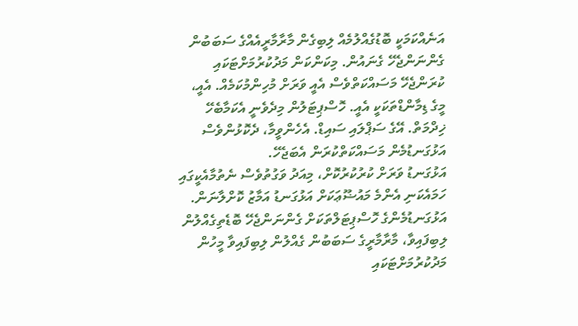އަނެއްކަމަކީ ބޮޑުގެއްލުމެއް ލިބިގެން މާރާމާރީއެއްގެ ސަބަބުން ގެންނަންޖެހޭ ގެނައުން. މިކަންކަން މަދުކުރުމަށްޓަކައި ކުރަންޖެހޭ މަސައްކަތްވެސް އެއީ ވަރަށް މުހިންމުކަމެއް. އެއީ، މީގެ ޑިމާންޑްތަކަކީ އެއީ. ހޮސްޕިޓަލުން މިދެވެނީ އެކަމާބެހޭ ޚިދްމަތް. އޭގެ ސަޕްލައި ސައިޑް. އެހެންވީމާ، ދެކޮޅުންވެސް އަޅުގަނޑުމެން މަސައްކަތްކުރަން އެބަޖެހޭ.
އަޅުގަނޑު ވަރަށް ކުރުކުރުކޮށް، މިއަދު ވަގުތުވެސް ނެތުމާއެކީގައި ހަމައެކަނި އެންމެ މައުޟޫޢަކަށް އަޅުގަނޑު އަމާޒު ކޮށްލާނަން. އަޅުގަނޑުމެންގެ ހޮސްޕިޓަލްތަކަށް ގެންނަންޖެހޭ ބޮޑެތިގެއްލުން ލިބިފައިވާ، މާރާމާރީގެ ސަބަބުން ގެއްލުން ލިބިފައިވާ މީހުން މަދުކުރުމަށްޓަކައި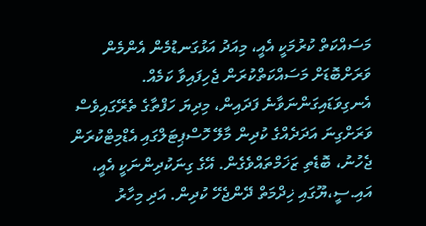މަސައްކަތް ކުރުމަކީ އެއީ، މިއަދު އަޅުގަނޑުމެން އެންމެން ވަރަށްބޮޑަށް މަސައްކަތްކުރަން ޖެހިފައިވާ ކަމެއް. އެނގިވަޑައިގަންނަވާނެ ފަދައިން، މިދިޔަ ހަފްތާގެ ތެރޭގައިވެސް ވަރަށްގިނަ އަދަދެއްގެ ކުދިން މާލޭ ހޮސްޕިޓަލްގައި އެޑްމިޓްކުރަން ޖެހުނު، ބޮޑެތި ޒަޚަމްތައްވެގެން. އޭގެ ގިނަކުދިންނަކީ އެއީ، އައި.ސީ،ޔޫގައި ޚިދްމަތް ދޭންޖެހޭ ކުދިން. އަދި މިހާރު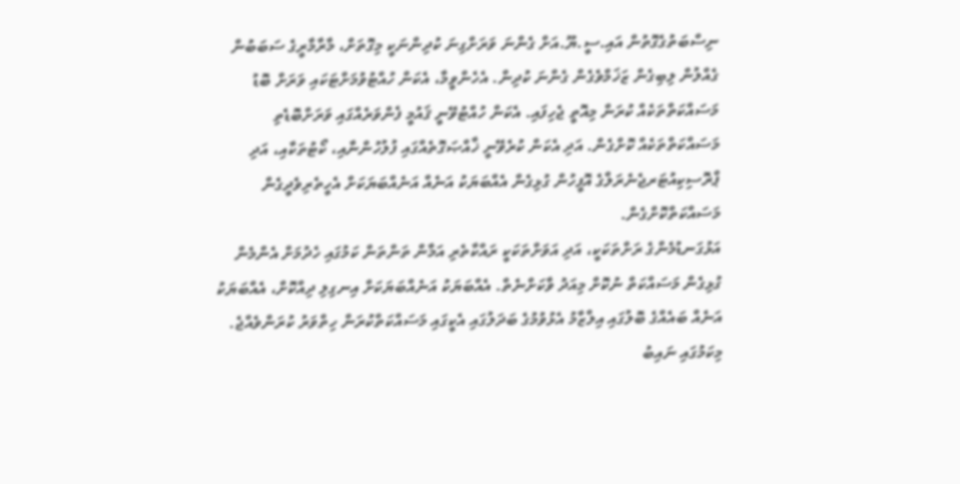ނިސްބަތުގެގޮތުން އައި.ސީ.ޔޫ.އަށް ގެންނަ ވަރަށްގިނަ ކުދިންނަކީ މިގޮތަށް، މާރާމާރީގެ ސަބަބުން ގެއްލުން ލިބިގެން ޒަޚަމްވެގެން ގެންނަ ކުދިން. އެހެންވީމާ، އެކަން ހުއްޓުވުމަށްޓަކައި ވަރަށް ބޮޑު މަސައްކަތްތަކެއް ކުރަން މިއޮތީ ޖެހިފައި. އެކަން ހުއްޓުވޭނީ ޤައުމީ ފެންވަރެއްގައި ވަރަށްބޮޑެތި މަސައްކަތްތަކެއް ކޮށްގެން. އަދި އެކަން ކުރެވޭނީ ޚާއްޞަގޮތެއްގައި ފުލުހުންނާއި، ކޯޓުތަކާއި، އަދި ޕްރޮސިކިއުޓަރޖެނެރަލްގެ އޮފީހުން ގުޅިގެން އެއްބަޔަކު އަނެއް އަނެއްބަޔަކަށް އެހީތެރިވެދީގެން މަސައްކަތްކޮށްގެން.
އަޅުގަނޑުމެންގެ ރަށްތަކަކީ، އަދި އަވަށްތަކަކީ ރައްކާތެރި އަމާން ތަންތަން ކަމުގައި ހެދުމަށް އެންމެން ގުޅިގެން މަސައްކަތް ނުކޮށް މިއަދު ވާކަށްނެތް. އެއްބަޔަކު އަނެއްބަޔަކަށް އިނގިލި ދިއްކޮށް، އެއްބަޔަކު އަނެއް ބައެއްގެ ބޮލުގައި އިލްޒާމު އެޅުވުމުގެ ބަދަލުގައި އެކީގައި މަސައްކަތްކުރަން ހިތްވަރު ކުރަންވެއްޖެ. މިކަމުގައި ނައިބު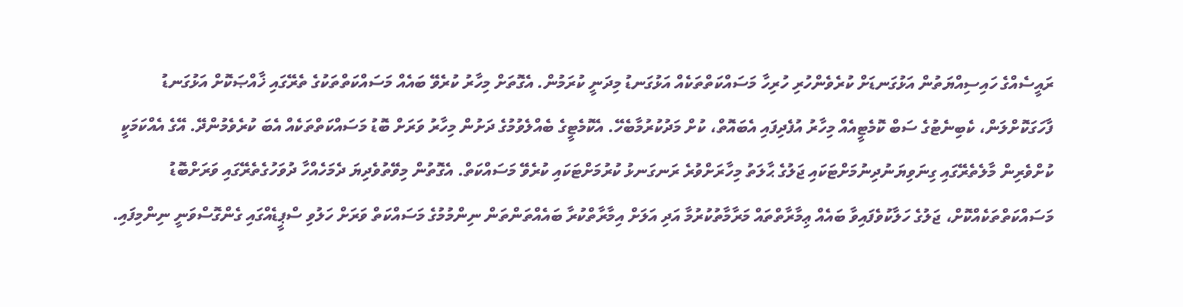ރައީސެއްގެ ހައިސިއްޔަތުން އަޅުގަނޑަށް ކުރެވެންހުރި ހުރިހާ މަސައްކަތްތަކެއް އަޅުގަނޑު މިދަނީ ކުރަމުން. އެގޮތަށް މިހާރު ކުރެވޭ ބައެއް މަސައްކަތްތަކުގެ ތެރޭގައި ޚާއްޞަކޮށް އަޅުގަނޑު ފާހަގަކޮށްލަން، ކެބިނެޓުގެ ސަބް ކޮމެޓީއެއް މިހާރު އުފެދިފައި އެބައޮތް، ކުށް މަދުކުރުމާބެހޭ. އެކޮމެޓީގެ ބެއްލެވުމުގެ ދަށުން މިހާރު ވަރަށް ބޮޑު މަސައްކަތްތަކެއް އެބަ ކުރެވެމުންދޭ. އޭގެ އެއްކަމަކީ ކުށްވެރިން މާލެތެރޭގައި ގިނަވިޔަނުދިނުމަށްޓަކައި ޖަލުގެ ޙާލަތު މިހާރަށްވުރެ ރަނގަނޅު ކުރުމަށްޓަކައި ކުރެވޭ މަސައްކަތް. އެގޮތުން މިވޭތުވެދިޔަ ދެމަހެއްހާ ދުވަހުގެތެރޭގައި ވަރަށްބޮޑު މަސައްކަތްތަކެއްކޮށް، ޖަލުގެ ހަލާކުވެފައިވާ ބައެއް ޢިމާރާތްތައް މަރާމާތުކުރުމާ އަދި އަލަށް އިމާރާތްކުރާ ބައެއްތަންތަން ނިންމުމުގެ މަސައްކަތް ވަރަށް ހަލުވި ސްޕީޑެއްގައި ގެންގޮސްވަނީ ނިންމިފައި.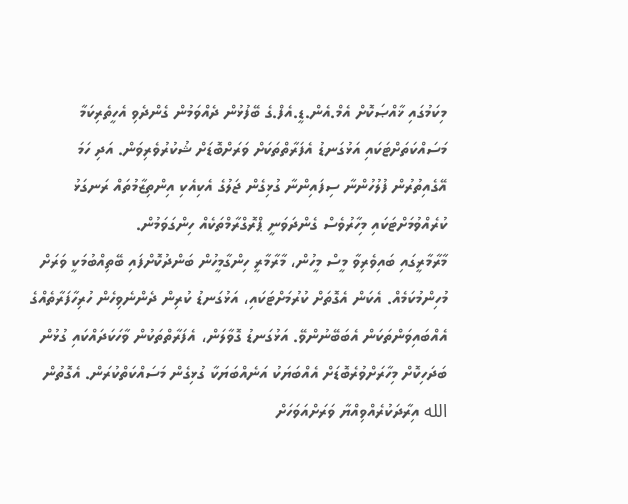މިކަމުގައި ޚާއްޞަކޮށް އެމް.އެން.ޑީ.އެފް.ގެ ބޭފުޅުން ދެއްވަމުން ގެންދެވި އެހީތެރިކަމާ މަސައްކަތަށްޓަކައި އަޅުގަނޑު އެފަރާތްތަކަށް ވަރަށްބޮޑަށް ޝުކުރުވެރިވަން. އަދި ހަމަ އޭގެއިތުރުން ފުލުހުންނާ ސިފައިންނާ ގުޅިގެން ޖަލުގެ އެކިއެކި އިންތިޒާމުތައް ރަނގަޅު ކުރެއްވުމަށްޓަކައި މިހާރުވެސް ގެންދަވަނީ ޕްރޮގްރާމްތަކެއް ހިންގަވަމުން.
މާރާމާރީގައި ބައިވެރިވާ މީސް މީހުން، މާރާމާރީ ހިންގާމީހުން ބަންދުކޮށްފައި ބޭތިއްބުމަކީ ވަރަށް މުހިންމުކަމެއް. އެކަން އެގޮތަށް ކުރުމަށްޓަކައި، އަޅުގަނޑު ކުރިން ދެންނެވިހެން ހުރިހާފަރާތެއްގެ އެއްބައިވަންތަކަން އެބަބޭނުންވޭ. އަޅުގަނޑު ގޮވާލަން، އެފަރާތްތަކުން ވާހަކަދައްކައި ގުޅުން ބަދަހިކޮށް މިހާރަށްވުރެބޮޑަށް އެއްބަޔަކު އަނެއްބަޔަކާ ގުޅިގެން މަސައްކަތްކުރަން. އެގޮތުން الله އިރާދަކުރެއްވިއްޔާ ވަރަށްއަވަހަށް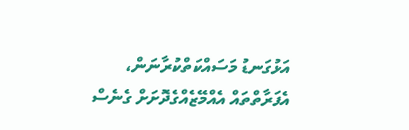އަޅުގަނޑު މަސައްކަތްކުރާނަން، އެފަރާތްތައް އެއްމޭޒެއްގެދޮށަށް ގެނެސް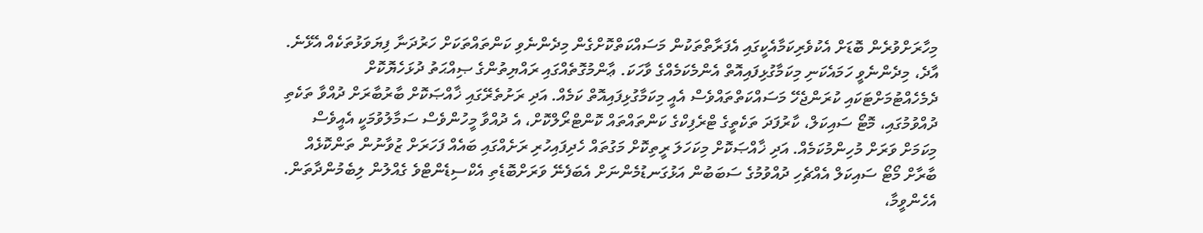މިހާރަށްވުރެން ބޮޑަށް އެކުވެރިކަމާއެކީގައި އެފަރާތްތަކުން މަސައްކަތްކޮށްގެން މިދެންނެވި ކަންތައްތަކަށް ހަރުދަނާ ފިޔަވަޅުތަކެއް އެޅޭނެ.
އާދެ، މިދެންނެވީ ހަމައެކަނި މިކަމާގުޅިފައިއޮތް އެންމެކަމެއްގެ ވާހަކަ. ޢާންމުގޮތެއްގައި ރައްޔިތުންގެ ޞިއްޙަތު ދުޅަހެޔޮކޮށް ދެމެހެއްޓުމަށްޓަކައި ކުރަންޖެހޭ މަސައްކަތްތައްވެސް އެއީ މިކަމާގުޅިފައިއޮތް ކަމެއް. އަދި ރަށުތެރޭގައި ޚާއްޞަކޮށް ބާރުބާރަށް ދުއްވާ ތަކެތި ދުއްވުމުގައި، މޮޓޯ ސައިކަލް، ކާރުފަދަ ތަކެތީގެ ޓްރެފިކްގެ ކަންތައްތައް ކޮންޓްރޯލްކޮށް، އެ ދުއްވާ މީހުންވެސް ސަމާލުވުމަކީ އެއީވެސް މިކަމަށް ވަރަށް މުހިންމުކަމެއް. އަދި ޚާއްޞަކޮށް މިކަހަލަ ރީތިކޮށް މަގުތައް ހެދިފައިހުރި ރަށެއްގައި ބައެއް ފަހަރަށް ޒުވާނުން ތަންކޮޅެއް ބާރާށް މޯޓޯ ސައިކަލް އެއްޗެހި ދުއްވުމުގެ ސަބަބުން އަޅުގަނޑުމެންނަށް އެބަފެނޭ ވަރަށްބޮޑެތި އެކްސިޑެންޓްވެ ގެއްލުން ލިބެމުންދާތަން. އެހެންވީމާ،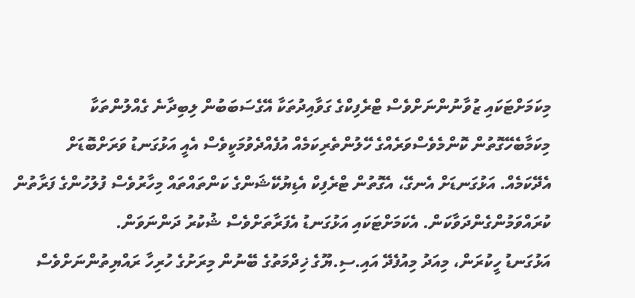މިކަމަށްޓަކައި ޒުވާނުންނަށްވެސް ޓްރެފިކްގެ ގަވާއިދުތަކާ އޭގެސަބަބުން ލިބިދާނެ ގެއްލުންތަކާ މިކަމާބެހޭގޮތުން ކޮންމެވެސްވަރެއްގެ ހޭލުންތެރިކަމެއް އުފެއްދެވުމަކީވެސް އެއީ އަޅުގަނޑު ވަރަށްބޮޑަށް އެދޭކަމެއް. އަޅުގަނޑަށް އެނގޭ، އެގޮތުން ޓްރެފިކް އެޑިޔުކޭޝަންގެ ކަންތައްތައް މިހާރުވެސް ފުލުހުންގެ ފަރާތުން ކުރައްވަމުންގެންދަވާކަން. އެކަމަށްޓަކައި އަޅުގަނޑު އެފަރާތަށްވެސް ޝުކުރު ދަންނަވަން.
އަޅުގަނޑު ހީކުރަން، މިއަދު މިއުފެދޭ އައި.ސި.ޔޫގެ ޚިދްމަތުގެ ބޭނުން މިރަށުގެ ހުރިހާ ރައްޔިތުންނަށްވެސް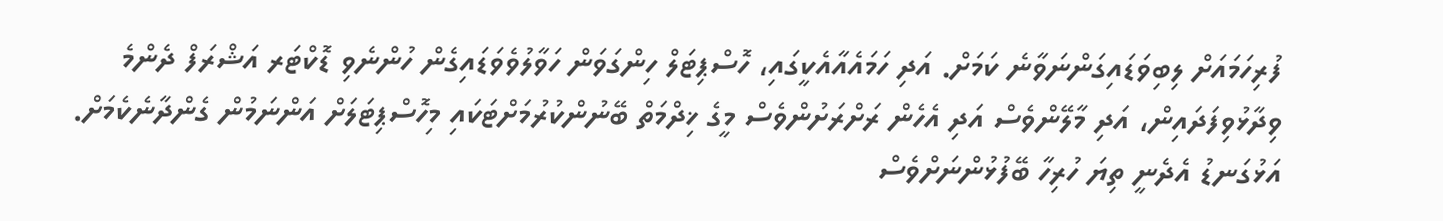ފުރިހަމައަށް ލިބިވަޑައިގަންނަވާނެ ކަމަށް. އަދި ހަމައެއާއެކީގައި، ހޮސްޕިޓަލް ހިންގަވަން ހަވާލުވެވަޑައިގެން ހުންނެވި ޑޮކްޓަރ އަޝްރަފް ދެންމެ ވިދާޅުވިފަދައިން، އަދި މާލޭންވެސް އަދި އެހެން ރަށްރަށުންވެސް މީގެ ޚިދްމަތް ބޭނުންކުރުމަށްޓަކައި މިހޮސްޕިޓަލަށް އަންނަމުން ގެންދާނެކެމަށް. އަޅުގަނޑު އެދެނީ ތިޔަ ހުރިހާ ބޭފުޅުންނަށްވެސް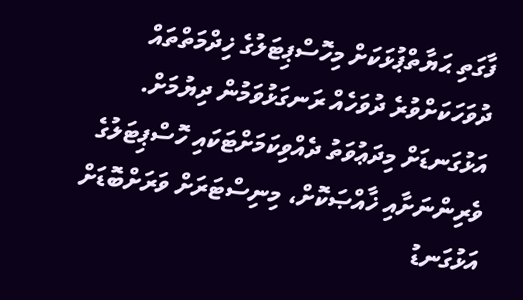ފާގަތި ޙަޔާތްޕުޅަކަށް މިހޮސްޕިޓަލުގެ ޚިދްމަތްތައް ދުވަހަކަށްވުރެ ދުވަހެއް ރަނގަޅުވަމުން ދިޔުމަށް.
އަޅުގަނޑަށް މިދަޢުވަތު ދެއްވިކަމަށްޓަކައި ހޮސްޕިޓަލުގެ ވެރިންނަށާއި ޚާއްޞަކޮށް، މިނިސްޓަރަށް ވަރަށްބޮޑަށް އަޅުގަނޑު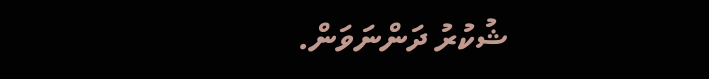ޝުކުރު ދަންނަވަން.